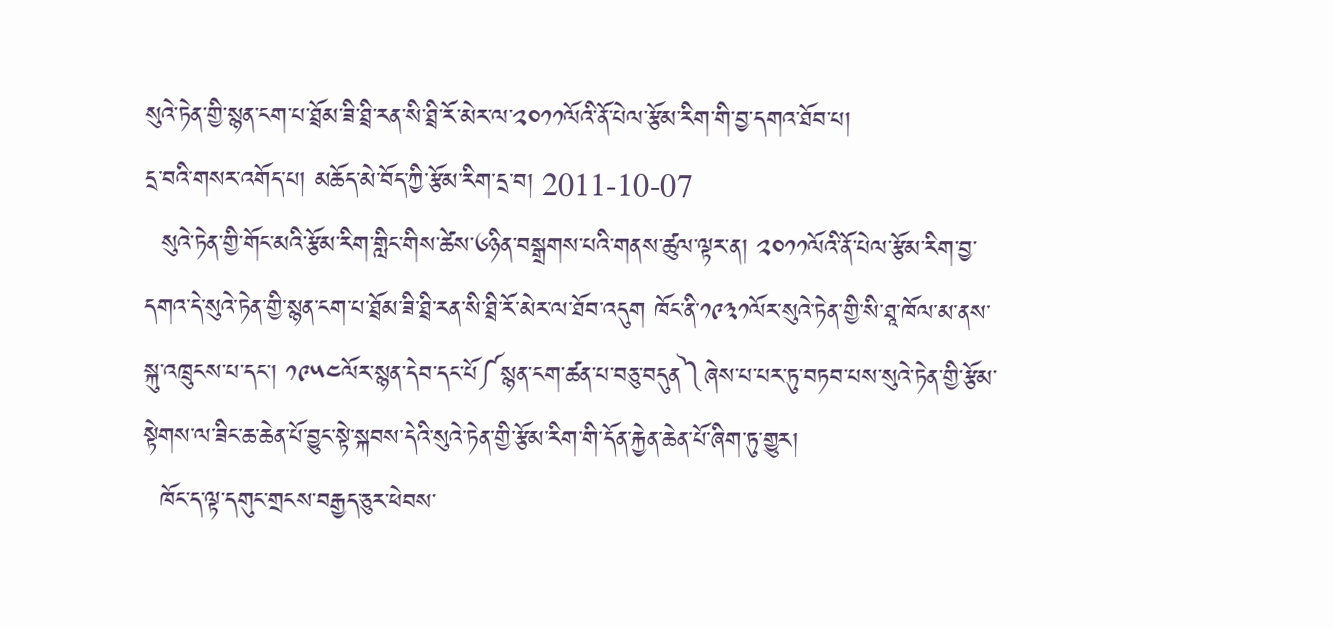སུའེ་ཏེན་གྱི་སྙན་ངག་པ་ཐྲོམ་ཟི་ཐྲི་རན་སི་ཐྲི་རོ་མེར་ལ་༢༠༡༡ལོའི་ནོ་པེལ་རྩོམ་རིག་གི་བྱ་དགའ་ཐོབ་པ།
དྲ་བའི་གསར་འགོད་པ། མཆོད་མེ་བོད་ཀྱི་རྩོམ་རིག་དྲ་བ། 2011-10-07
  སུའེ་ཏེན་གྱི་གོང་མའི་རྩོམ་རིག་གླིང་གིས་ཚེས་༦ཉིན་བསྒྲགས་པའི་གནས་ཚུལ་ལྟར་ན། ༢༠༡༡ལོའི་ནོ་པེལ་རྩོམ་རིག་བྱ་དགའ་དེ་སུའེ་ཏེན་གྱི་སྙན་ངག་པ་ཐྲོམ་ཟི་ཐྲི་རན་སི་ཐྲི་རོ་མེར་ལ་ཐོབ་འདུག ཁོང་ནི་༡༩༣༡ལོར་སུའེ་ཏེན་གྱི་སི་ཐཱ་ཁོལ་མ་ནས་སྐུ་འཁྲུངས་པ་དང་། ༡༩༥༤ལོར་སྙན་དེབ་དང་པོ༼སྙན་ངག་ཚན་པ་བཅུ་བདུན༽ཞེས་པ་པར་ཏུ་བཏབ་པས་སུའེ་ཏེན་གྱི་རྩོམ་སྟེགས་ལ་ཟིང་ཆ་ཆེན་པོ་བྱུང་སྟེ་སྐབས་དེའི་སུའེ་ཏེན་གྱི་རྩོམ་རིག་གི་དོན་རྐྱེན་ཆེན་པོ་ཞིག་ཏུ་གྱུར།
  ཁོང་ད་ལྟ་དགུང་གྲངས་བརྒྱད་ཅུར་ཕེབས་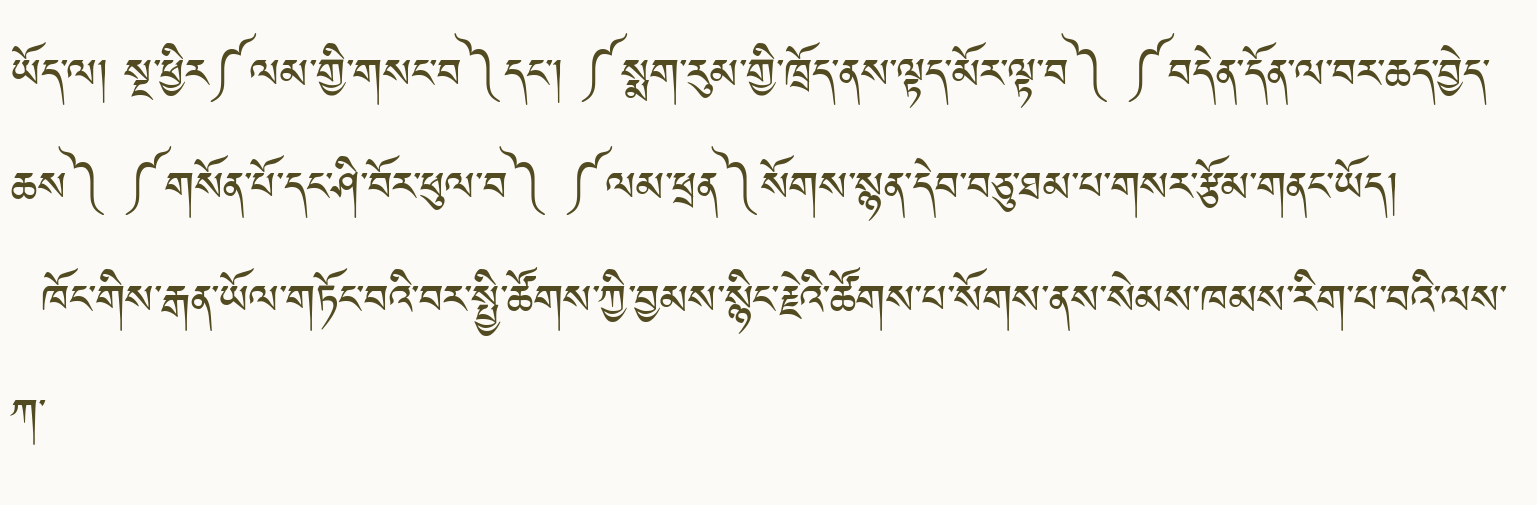ཡོད་ལ། སྔ་ཕྱིར༼ལམ་གྱི་གསང་བ༽དང་། ༼སྨག་རུམ་གྱི་ཁྲོད་ནས་ལྟད་མོར་ལྟ་བ༽ ༼བདེན་དོན་ལ་བར་ཆད་བྱེད་ཆས༽ ༼གསོན་པོ་དང་ཤི་བོར་ཕུལ་བ༽ ༼ལམ་ཕྲན༽སོགས་སྙན་དེབ་བཅུ་ཐམ་པ་གསར་རྩོམ་གནང་ཡོད།
  ཁོང་གིས་རྒན་ཡོལ་གཏོང་བའི་བར་སྤྱི་ཚོགས་ཀྱི་བྱམས་སྙིང་རྗེའི་ཚོགས་པ་སོགས་ནས་སེམས་ཁམས་རིག་པ་བའི་ལས་ཀ་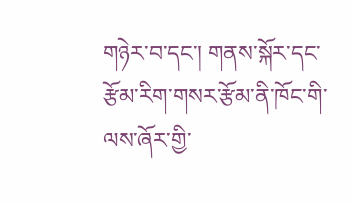གཉེར་བ་དང་། གནས་སྐོར་དང་རྩོམ་རིག་གསར་རྩོམ་ནི་ཁོང་གི་ལས་ཞོར་གྱི་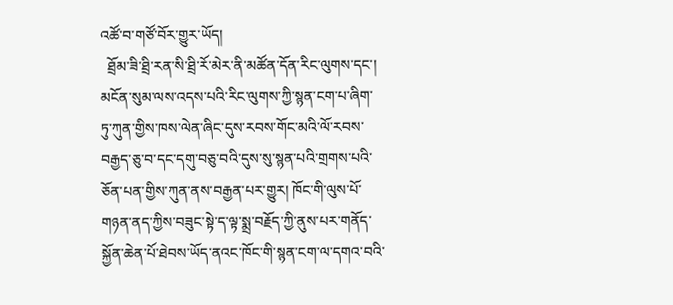འཚོ་བ་གཙོ་བོར་གྱུར་ཡོད།
  ཐྲོམ་ཟི་ཐྲི་རན་སི་ཐྲི་རོ་མེར་ནི་མཚོན་དོན་རིང་ལུགས་དང་། མངོན་སུམ་ལས་འདས་པའི་རིང་ལུགས་ཀྱི་སྙན་ངག་པ་ཞིག་ཏུ་ཀུན་གྱིས་ཁས་ལེན་ཞིང་དུས་རབས་གོང་མའི་ལོ་རབས་བརྒྱད་ཅུ་བ་དང་དགུ་བཅུ་བའི་དུས་སུ་སྙན་པའི་གྲགས་པའི་ཅོན་པན་གྱིས་ཀུན་ནས་བརྒྱན་པར་གྱུར། ཁོང་གི་ལུས་པོ་གཉན་ནད་ཀྱིས་བཟུང་སྟེ་ད་ལྟ་སྨྲ་བརྗོད་ཀྱི་ནུས་པར་གནོད་སྐྱོན་ཆེན་པོ་ཐེབས་ཡོད་ནའང་ཁོང་གི་སྙན་ངག་ལ་དགའ་བའི་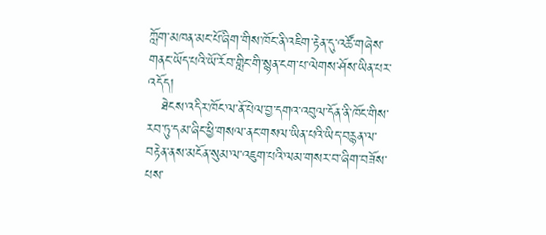ཀློག་མཁན་མང་པོ་ཞིག་གིས་ཁོང་ནི་འཇིག་རྟེན་དུ་འཚོ་གཞེས་གནང་ཡོད་པའི་ཡོ་རོབ་གླིང་གི་སྙན་ངག་པ་ལེགས་ཤོས་ཡིན་པར་འདོད།
   ཐེངས་འདིར་ཁོང་ལ་ནོ་པེལ་བྱ་དགའ་འབུལ་དོན་ནི་ཁོང་གིས་རབ་ཏུ་དམ་ཞིང་ཕྱི་གསལ་ནང་གསལ་ཡིན་པའི་ཡིད་བརྙན་ལ་བརྟེན་ནས་མངོན་སུམ་ལ་འཇུག་པའི་ལམ་གསར་བ་ཞིག་བཟོས་པས་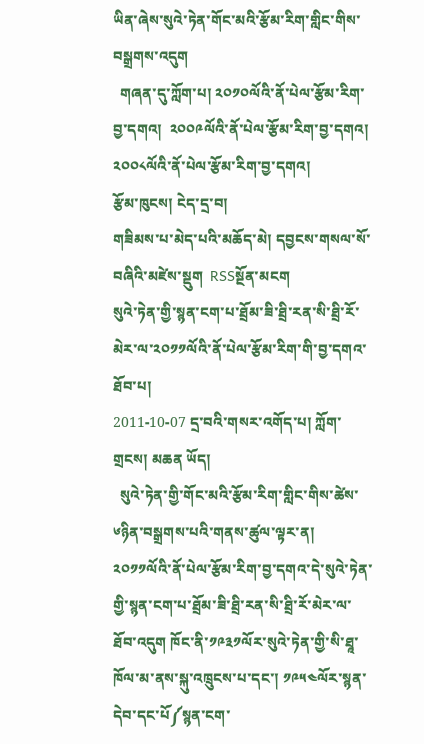ཡིན་ཞེས་སུའེ་ཏེན་གོང་མའི་རྩོམ་རིག་གླིང་གིས་བསྒྲགས་འདུག
  གཞན་དུ་ཀློག་པ། ༢༠༡༠ལོའི་ནོ་པེལ་རྩོམ་རིག་བྱ་དགའ།  ༢༠༠༩ལོའི་ནོ་པེལ་རྩོམ་རིག་བྱ་དགའ།    ༢༠༠༨ལོའི་ནོ་པེལ་རྩོམ་རིག་བྱ་དགའ།
རྩོམ་ཁུངས། ངེད་དྲ་བ།
གཟིམས་པ་མེད་པའི་མཆོད་མེ། དབྱངས་གསལ་སོ་བཞིའི་མཛེས་སྡུག  RSSསྔོན་མངག
སུའེ་ཏེན་གྱི་སྙན་ངག་པ་ཐྲོམ་ཟི་ཐྲི་རན་སི་ཐྲི་རོ་མེར་ལ་༢༠༡༡ལོའི་ནོ་པེལ་རྩོམ་རིག་གི་བྱ་དགའ་ཐོབ་པ།
2011-10-07 དྲ་བའི་གསར་འགོད་པ། ཀློག་གྲངས། མཆན ཡོད།
  སུའེ་ཏེན་གྱི་གོང་མའི་རྩོམ་རིག་གླིང་གིས་ཚེས་༦ཉིན་བསྒྲགས་པའི་གནས་ཚུལ་ལྟར་ན། ༢༠༡༡ལོའི་ནོ་པེལ་རྩོམ་རིག་བྱ་དགའ་དེ་སུའེ་ཏེན་གྱི་སྙན་ངག་པ་ཐྲོམ་ཟི་ཐྲི་རན་སི་ཐྲི་རོ་མེར་ལ་ཐོབ་འདུག ཁོང་ནི་༡༩༣༡ལོར་སུའེ་ཏེན་གྱི་སི་ཐཱ་ཁོལ་མ་ནས་སྐུ་འཁྲུངས་པ་དང་། ༡༩༥༤ལོར་སྙན་དེབ་དང་པོ༼སྙན་ངག་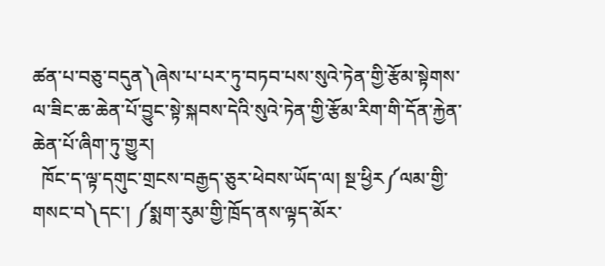ཚན་པ་བཅུ་བདུན༽ཞེས་པ་པར་ཏུ་བཏབ་པས་སུའེ་ཏེན་གྱི་རྩོམ་སྟེགས་ལ་ཟིང་ཆ་ཆེན་པོ་བྱུང་སྟེ་སྐབས་དེའི་སུའེ་ཏེན་གྱི་རྩོམ་རིག་གི་དོན་རྐྱེན་ཆེན་པོ་ཞིག་ཏུ་གྱུར།
  ཁོང་ད་ལྟ་དགུང་གྲངས་བརྒྱད་ཅུར་ཕེབས་ཡོད་ལ། སྔ་ཕྱིར༼ལམ་གྱི་གསང་བ༽དང་། ༼སྨག་རུམ་གྱི་ཁྲོད་ནས་ལྟད་མོར་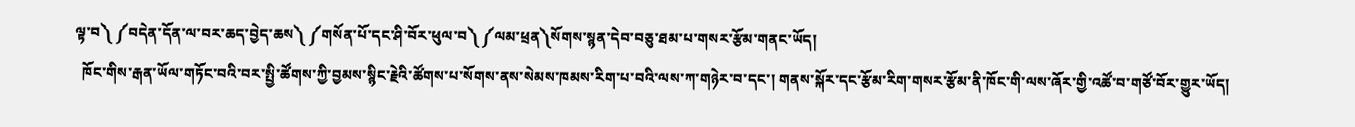ལྟ་བ༽ ༼བདེན་དོན་ལ་བར་ཆད་བྱེད་ཆས༽ ༼གསོན་པོ་དང་ཤི་བོར་ཕུལ་བ༽ ༼ལམ་ཕྲན༽སོགས་སྙན་དེབ་བཅུ་ཐམ་པ་གསར་རྩོམ་གནང་ཡོད།
  ཁོང་གིས་རྒན་ཡོལ་གཏོང་བའི་བར་སྤྱི་ཚོགས་ཀྱི་བྱམས་སྙིང་རྗེའི་ཚོགས་པ་སོགས་ནས་སེམས་ཁམས་རིག་པ་བའི་ལས་ཀ་གཉེར་བ་དང་། གནས་སྐོར་དང་རྩོམ་རིག་གསར་རྩོམ་ནི་ཁོང་གི་ལས་ཞོར་གྱི་འཚོ་བ་གཙོ་བོར་གྱུར་ཡོད།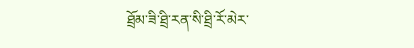ཐྲོམ་ཟི་ཐྲི་རན་སི་ཐྲི་རོ་མེར་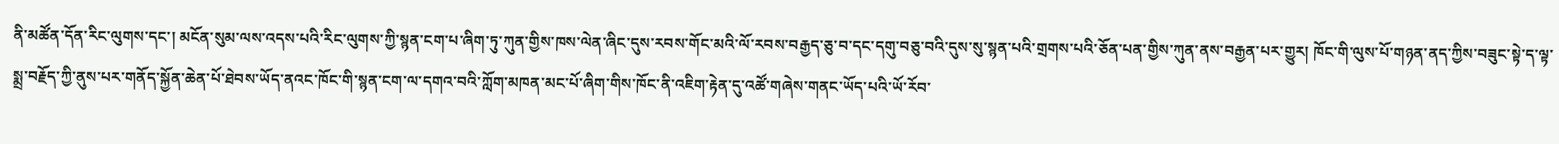ནི་མཚོན་དོན་རིང་ལུགས་དང་། མངོན་སུམ་ལས་འདས་པའི་རིང་ལུགས་ཀྱི་སྙན་ངག་པ་ཞིག་ཏུ་ཀུན་གྱིས་ཁས་ལེན་ཞིང་དུས་རབས་གོང་མའི་ལོ་རབས་བརྒྱད་ཅུ་བ་དང་དགུ་བཅུ་བའི་དུས་སུ་སྙན་པའི་གྲགས་པའི་ཅོན་པན་གྱིས་ཀུན་ནས་བརྒྱན་པར་གྱུར། ཁོང་གི་ལུས་པོ་གཉན་ནད་ཀྱིས་བཟུང་སྟེ་ད་ལྟ་སྨྲ་བརྗོད་ཀྱི་ནུས་པར་གནོད་སྐྱོན་ཆེན་པོ་ཐེབས་ཡོད་ནའང་ཁོང་གི་སྙན་ངག་ལ་དགའ་བའི་ཀློག་མཁན་མང་པོ་ཞིག་གིས་ཁོང་ནི་འཇིག་རྟེན་དུ་འཚོ་གཞེས་གནང་ཡོད་པའི་ཡོ་རོབ་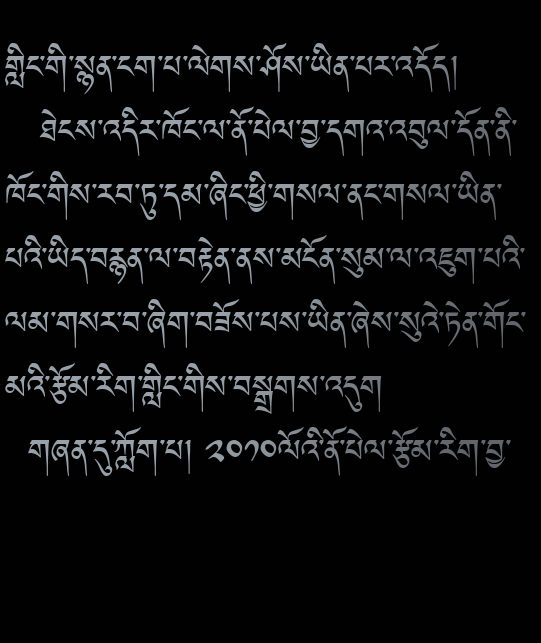གླིང་གི་སྙན་ངག་པ་ལེགས་ཤོས་ཡིན་པར་འདོད།
   ཐེངས་འདིར་ཁོང་ལ་ནོ་པེལ་བྱ་དགའ་འབུལ་དོན་ནི་ཁོང་གིས་རབ་ཏུ་དམ་ཞིང་ཕྱི་གསལ་ནང་གསལ་ཡིན་པའི་ཡིད་བརྙན་ལ་བརྟེན་ནས་མངོན་སུམ་ལ་འཇུག་པའི་ལམ་གསར་བ་ཞིག་བཟོས་པས་ཡིན་ཞེས་སུའེ་ཏེན་གོང་མའི་རྩོམ་རིག་གླིང་གིས་བསྒྲགས་འདུག
  གཞན་དུ་ཀློག་པ། ༢༠༡༠ལོའི་ནོ་པེལ་རྩོམ་རིག་བྱ་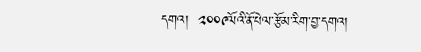དགའ།  ༢༠༠༩ལོའི་ནོ་པེལ་རྩོམ་རིག་བྱ་དགའ།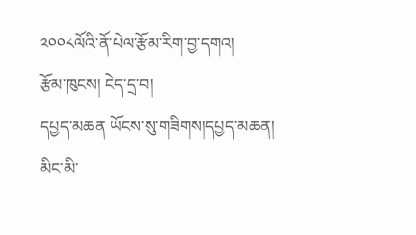༢༠༠༨ལོའི་ནོ་པེལ་རྩོམ་རིག་བྱ་དགའ།
རྩོམ་ཁུངས། ངེད་དྲ་བ།
དཔྱད་མཆན ཡོངས་སུ་གཟིགས།དཔྱད་མཆན།
མིང་མི་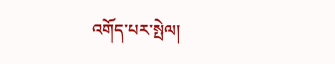འགོད་པར་སྤེལ།